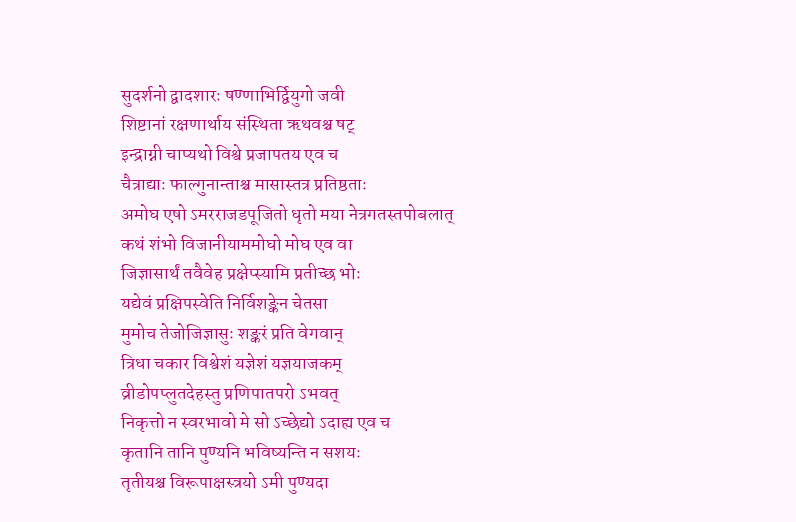सुदर्शनो द्वादशारः षण्णाभिर्द्वियुगो जवी
शिष्टानां रक्षणार्थाय संस्थिता ऋथवश्च षट्
इन्द्राग्नी चाप्यथो विश्वे प्रजापतय एव च
चैत्राद्याः फाल्गुनान्ताश्च मासास्तत्र प्रतिष्ठताः
अमोघ एषो ऽमरराजडपूजितो धृतो मया नेत्रगतस्तपोबलात्
कथं शंभो विजानीयाममोघो मोघ एव वा
जिज्ञासार्थं तवैवेह प्रक्षेप्स्यामि प्रतीच्छ भोः
यद्येवं प्रक्षिपस्वेति निर्विशङ्केन चेतसा
मुमोच तेजोजिज्ञासुः शङ्करं प्रति वेगवान्
त्रिधा चकार विश्वेशं यज्ञेशं यज्ञयाजकम्
व्रीडोपप्लुतदेहस्तु प्रणिपातपरो ऽभवत्
निकृत्तो न स्वरभावो मे सो ऽच्छेद्यो ऽदाह्य एव च
कृतानि तानि पुण्यनि भविष्यन्ति न सशयः
तृतीयश्च विरूपाक्षस्त्रयो ऽमी पुण्यदा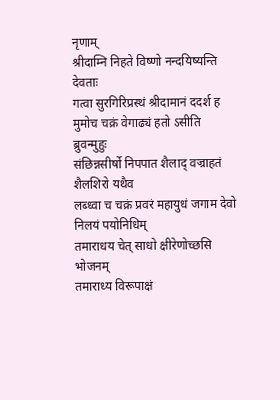नृणाम्
श्रीदाम्नि निहते विष्णो नन्दयिष्यन्ति देवताः
गत्वा सुरगिरिप्रस्थं श्रीदामानं ददर्श ह
मुमोच चक्रं वेगाढ्यं हतो ऽसीति ब्रुवन्मुहुः
संछिन्नसीर्षो निपपात शैलाद् वज्राहतं शैलशिरो यथैव
लब्ध्वा च चक्रं प्रवरं महायुधं जगाम देवो निलयं पयोनिधिम्
तमाराधय चेत् साधो क्षीरेणोच्छसि भोजनम्
तमाराध्य विरूपाक्षं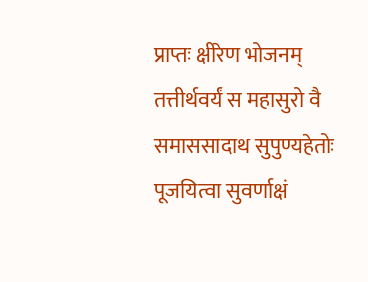प्राप्तः क्षीरेण भोजनम्
तत्तीर्थवर्यं स महासुरो वै समाससादाथ सुपुण्यहेतोः
पूजयित्वा सुवर्णाक्षं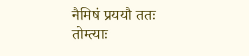नैमिषं प्रययौ ततः
तोम्त्याः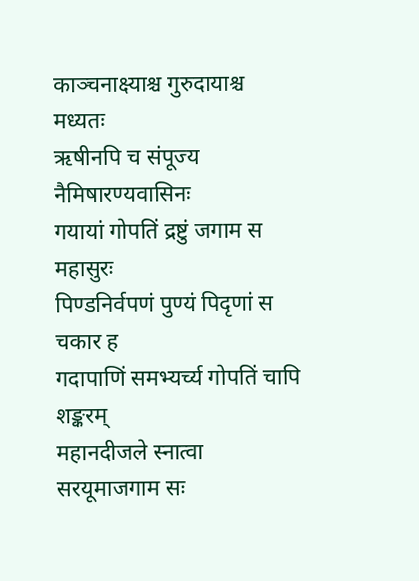काञ्चनाक्ष्याश्च गुरुदायाश्च मध्यतः
ऋषीनपि च संपूज्य नैमिषारण्यवासिनः
गयायां गोपतिं द्रष्टुं जगाम स महासुरः
पिण्डनिर्वपणं पुण्यं पिदृणां स चकार ह
गदापाणिं समभ्यर्च्य गोपतिं चापि शङ्करम्
महानदीजले स्नात्वा सरयूमाजगाम सः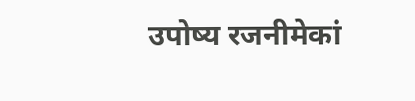उपोष्य रजनीमेकां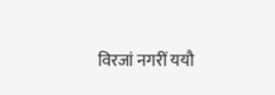विरजां नगरीं ययौ